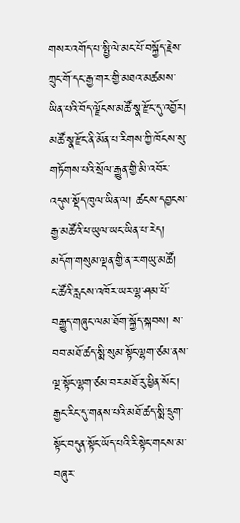གསར་འགོད་པ་སྤྱི་ལེ་མང་པོ་བསྐྱོད་རྗེས་ཀྲུང་གོ་དང་རྒྱ་གར་གྱི་མཐའ་མཚམས་ཡིན་པའི་བོད་ལྗོངས་མཚོ་སྣ་རྫོང་དུ་འབྱོར། མཚོ་སྣ་རྫོང་ནི་མོན་པ་རིགས་ཀྱི་ཁོངས་སུ་གཏོགས་པའི་སྲོལ་རྒྱུན་གྱི་མི་འབོར་འདུས་སྡོད་ཁུལ་ཡིན་ལ། ཚངས་དབྱངས་རྒྱ་མཚོའི་ཕ་ཡུལ་ཡང་ཡིན་པ་རེད།
མདོག་གསུམ་ལྡན་གྱི་ན་ར་གཡུ་མཚོ།
ང་ཚོའི་རླངས་འཁོར་ཡར་ལྷ་ཤམ་པོ་བརྒྱུད་གཞུང་ལམ་ཐོག་སྐྱོད་སྐབས། ས་བབ་མཐོ་ཚད་སྨི་སུམ་སྟོང་ལྷག་ཙམ་ནས་ལྔ་སྟོང་ལྷག་ཙམ་བར་མཐོ་རུ་ཕྱིན་སོང་། རྒྱང་རིང་དུ་གནས་པའི་མཐོ་ཚད་སྨི་དྲུག་སྟོང་བདུན་སྟོང་ཡོད་པའི་རི་སྟེང་གངས་མ་བཞུར་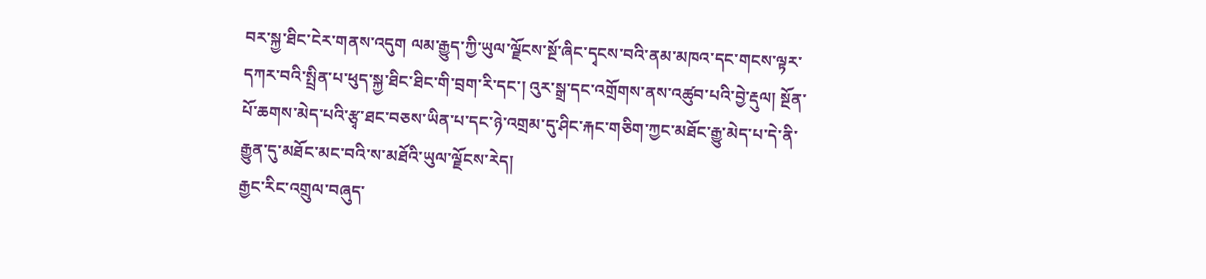བར་སྐྱ་ཐིང་ངེར་གནས་འདུག ལམ་རྒྱུད་ཀྱི་ཡུལ་ལྗོངས་སྔོ་ཞིང་དྭངས་བའི་ནམ་མཁའ་དང་གངས་ལྟར་དཀར་བའི་སྤྲིན་པ་ཕུད་སྐྱ་ཐིང་ཐིང་གི་བྲག་རི་དང་། འུར་སྒྲ་དང་འགྲོགས་ནས་འཚུབ་པའི་བྱེ་རྡུལ། སྔོན་པོ་ཆགས་མེད་པའི་རྩྭ་ཐང་བཅས་ཡིན་པ་དང་ཉེ་འགྲམ་དུ་ཤིང་རྐང་གཅིག་ཀྱང་མཐོང་རྒྱུ་མེད་པ་དེ་ནི་རྒྱུན་དུ་མཐོང་མང་བའི་ས་མཐོའི་ཡུལ་ལྗོངས་རེད།
རྒྱང་རིང་འགྲུལ་བཞུད་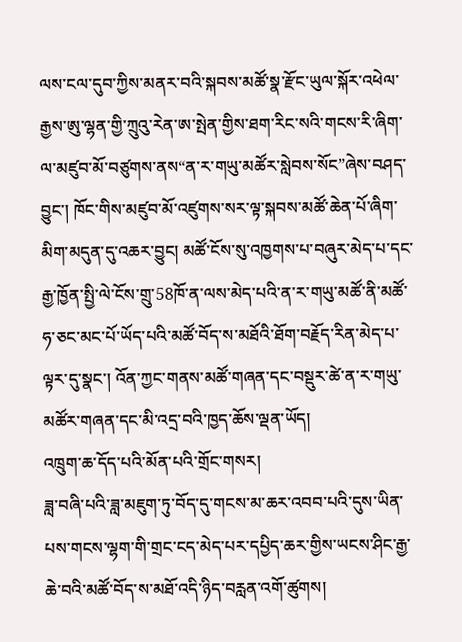ལས་ངལ་དུབ་ཀྱིས་མནར་བའི་སྐབས་མཚོ་སྣ་རྫོང་ཡུལ་སྐོར་འཕེལ་རྒྱས་ཨུ་ལྷན་གྱི་ཀྲུའུ་རེན་ཨ་སྤེན་གྱིས་ཐག་རིང་སའི་གངས་རི་ཞིག་ལ་མཛུབ་མོ་བཙུགས་ནས“ན་ར་གཡུ་མཚོར་སླེབས་སོང”ཞེས་བཤད་བྱུང་། ཁོང་གིས་མཛུབ་མོ་འཛུགས་སར་ལྟ་སྐབས་མཚོ་ཆེན་པོ་ཞིག་མིག་མདུན་དུ་འཆར་བྱུང། མཚོ་ངོས་སུ་འཁྱགས་པ་བཞུར་མེད་པ་དང་རྒྱ་ཁྱོན་སྤྱི་ལེ་ངོས་གྲུ་58ཁོ་ན་ལས་མེད་པའི་ན་ར་གཡུ་མཚོ་ནི་མཚོ་ཧ་ཅང་མང་པོ་ཡོད་པའི་མཚོ་བོད་ས་མཐོའི་ཐོག་བརྗོད་རིན་མེད་པ་ལྟར་དུ་སྣང་། འོན་ཀྱང་གནས་མཚོ་གཞན་དང་བསྡུར་ཚེ་ན་ར་གཡུ་མཚོར་གཞན་དང་མི་འདྲ་བའི་ཁྱད་ཆོས་ལྡན་ཡོད།
འཁྲུག་ཆ་དོད་པའི་མོན་པའི་གྲོང་གསར།
ཟླ་བཞི་པའི་ཟླ་མཇུག་ཏུ་བོད་དུ་གངས་མ་ཆར་འབབ་པའི་དུས་ཡིན་པས་གངས་ལྷག་གི་གྲང་ངད་མེད་པར་དཔྱིད་ཆར་གྱིས་ཡངས་ཤིང་རྒྱ་ཆེ་བའི་མཚོ་བོད་ས་མཐོ་འདི་ཉིད་བརླན་འགོ་ཚུགས།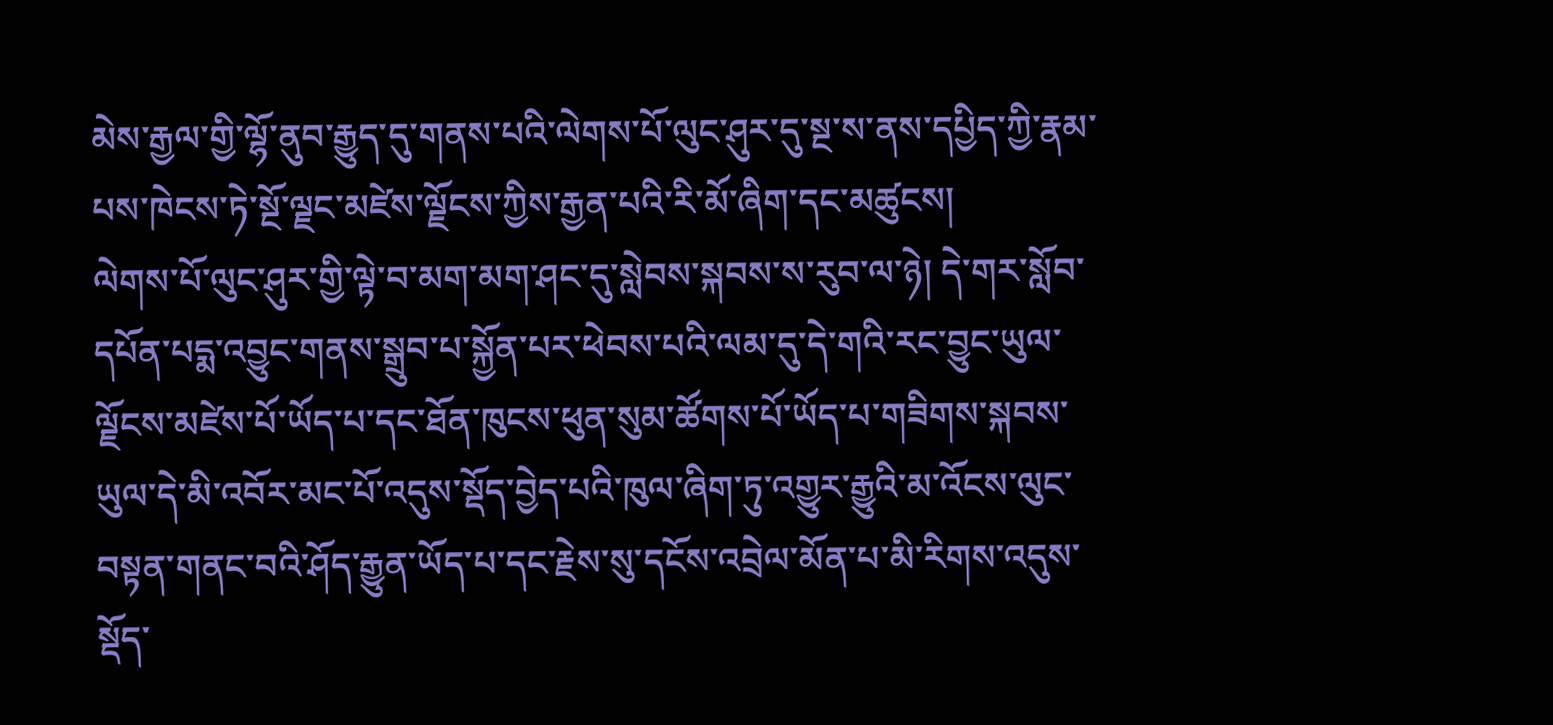མེས་རྒྱལ་གྱི་ལྷོ་ནུབ་རྒྱུད་དུ་གནས་པའི་ལེགས་པོ་ལུང་ཤུར་དུ་སྔ་ས་ནས་དཔྱིད་ཀྱི་རྣམ་པས་ཁེངས་ཏེ་སྔོ་ལྗང་མཛེས་ལྗོངས་ཀྱིས་རྒྱན་པའི་རི་མོ་ཞིག་དང་མཚུངས།
ལེགས་པོ་ལུང་ཤུར་གྱི་ལྟེ་བ་མག་མག་ཤང་དུ་སླེབས་སྐབས་ས་རུབ་ལ་ཉེ། དེ་གར་སློབ་དཔོན་པདྨ་འབྱུང་གནས་སྒྲུབ་པ་སྐྱོན་པར་ཕེབས་པའི་ལམ་དུ་དེ་གའི་རང་བྱུང་ཡུལ་ལྗོངས་མཛེས་པོ་ཡོད་པ་དང་ཐོན་ཁུངས་ཕུན་སུམ་ཚོགས་པོ་ཡོད་པ་གཟིགས་སྐབས་ཡུལ་དེ་མི་འབོར་མང་པོ་འདུས་སྡོད་བྱེད་པའི་ཁུལ་ཞིག་ཏུ་འགྱུར་རྒྱུའི་མ་འོངས་ལུང་བསྟན་གནང་བའི་ཤོད་རྒྱུན་ཡོད་པ་དང་རྗེས་སུ་དངོས་འབྲེལ་མོན་པ་མི་རིགས་འདུས་སྡོད་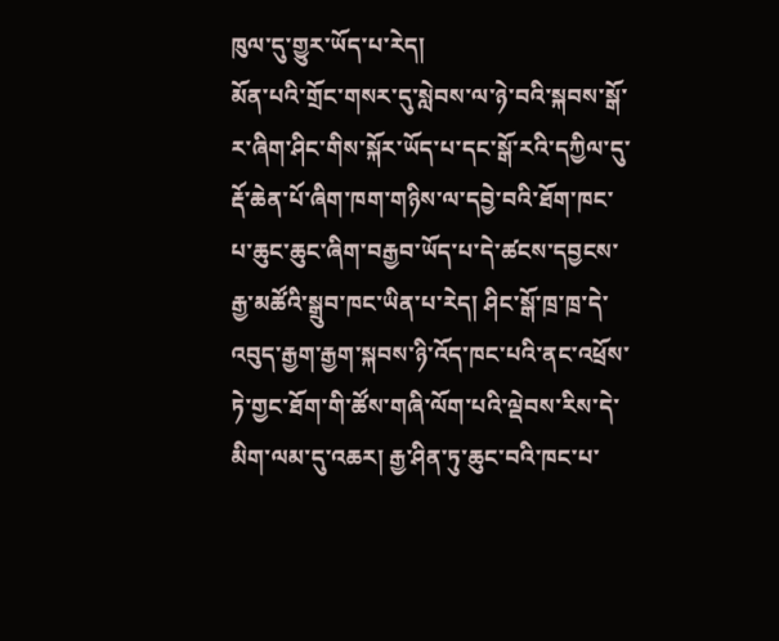ཁུལ་དུ་གྱུར་ཡོད་པ་རེད།
མོན་པའི་གྲོང་གསར་དུ་སླེབས་ལ་ཉེ་བའི་སྐབས་སྒོ་ར་ཞིག་ཤིང་གིས་སྐོར་ཡོད་པ་དང་སྒོ་རའི་དཀྱིལ་དུ་རྡོ་ཆེན་པོ་ཞིག་ཁག་གཉིས་ལ་དབྱེ་བའི་ཐོག་ཁང་པ་ཆུང་ཆུང་ཞིག་བརྒྱབ་ཡོད་པ་དེ་ཚངས་དབྱངས་རྒྱ་མཚོའི་སྒྲུབ་ཁང་ཡིན་པ་རེད། ཤིང་སྒོ་ཁྲ་ཁྲ་དེ་འབུད་རྒྱག་རྒྱག་སྐབས་ཉི་འོད་ཁང་པའི་ནང་འཕྲོས་ཏེ་གྱང་ཐོག་གི་ཚོས་གཞི་ལོག་པའི་ལྡེབས་རིས་དེ་མིག་ལམ་དུ་འཆར། རྒྱ་ཤིན་ཏུ་ཆུང་བའི་ཁང་པ་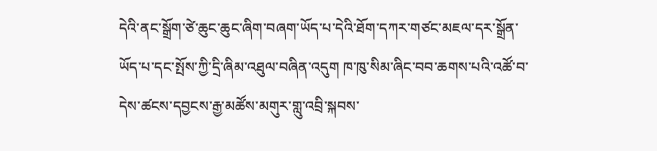དེའི་ནང་སྒྲོག་ཙེ་ཆུང་ཆུང་ཞིག་བཞག་ཡོད་པ་དེའི་ཐོག་དཀར་གཙང་མཇལ་དར་སྒྲོན་ཡོད་པ་དང་སྤོས་ཀྱི་དྲི་ཞིམ་འཐུལ་བཞིན་འདུག ཁ་ཁུ་སིམ་ཞིང་བབ་ཆགས་པའི་འཚོ་བ་དེས་ཚངས་དབྱངས་རྒྱ་མཚོས་མགུར་གླུ་འབྲི་སྐབས་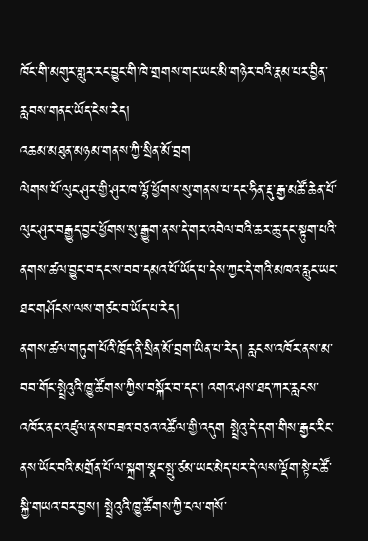ཁོང་གི་མགུར་གླུར་རང་བྱུང་གི་ཁེ་གྲགས་གང་ཡང་མི་གཉེར་བའི་རྣམ་པར་བྱིན་རླབས་གནང་ཡོད་ངེས་རེད།
འཆམ་མཐུན་མཉམ་གནས་ཀྱི་སྲིན་མོ་བྲག
ལེགས་པོ་ལུང་ཤུར་གྱི་ཤུར་ཁ་ལྷོ་ཕྱོགས་སུ་གནས་པ་དང་ཧིན་རྡུ་རྒྱ་མཚོ་ཆེན་པོ་ལུང་ཤུར་བརྒྱུད་བྱང་ཕྱོགས་སུ་རྒྱུག་ནས་དེ་གར་འབེལ་བའི་ཆར་ཆུ་དང་སྟུག་པའི་ནགས་ཚལ་བྱུང་བ་དང་ས་བབ་དམའ་པོ་ཡོད་པ་དེས་ཀྱང་དེ་གའི་མཁའ་རླུང་ཡང་ཐང་གཤོངས་ལས་གཙང་བ་ཡོད་པ་རེད།
ནགས་ཚལ་གཏུག་པོའི་ཁྲོད་ནི་སྲིན་མོ་བྲག་ཡིན་པ་རེད། རླངས་འཁོར་ནས་མ་བབ་གོང་སྤྲེའུའི་ཁྱུ་ཚོགས་ཀྱིས་བསྐོར་བ་དང་། འགའ་ཤས་ཐད་ཀར་རླངས་འཁོར་ནང་འཛུལ་ནས་བཟའ་བཅའ་འཚོལ་གྱི་འདུག སྤྲེའུ་དེ་དག་གིས་རྒྱང་རིང་ནས་ཡོང་བའི་མགྲོན་པོ་ལ་སྐྲག་སྣང་སྤུ་ཙམ་ཡང་མེད་པར་དེ་ལས་ལྡོག་སྟེ་ང་ཚོ་སྐྱི་གཡའ་བར་བྱས། སྤྲེའུའི་ཁྱུ་ཚོགས་ཀྱི་ངལ་གསོ་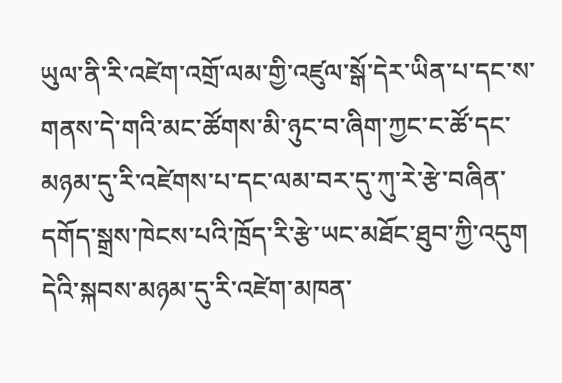ཡུལ་ནི་རི་འཛེག་འགྲོ་ལམ་གྱི་འཛུལ་སྒོ་དེར་ཡིན་པ་དང་ས་གནས་དེ་གའི་མང་ཚོགས་མི་ཉུང་བ་ཞིག་ཀྱང་ང་ཚོ་དང་མཉམ་དུ་རི་འཛེགས་པ་དང་ལམ་བར་དུ་ཀུ་རེ་རྩེ་བཞིན་དགོད་སྒྲས་ཁེངས་པའི་ཁྲོད་རི་རྩེ་ཡང་མཐོང་ཐུབ་ཀྱི་འདུག
དེའི་སྐབས་མཉམ་དུ་རི་འཛེག་མཁན་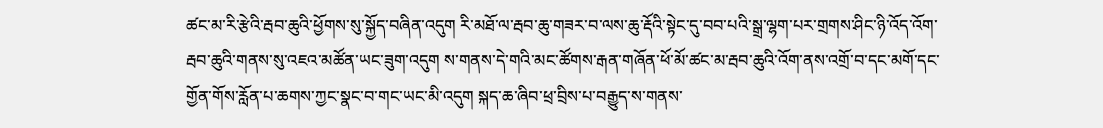ཚང་མ་རི་རྩེའི་རྦབ་ཆུའི་ཕྱོགས་སུ་སྐྱོད་བཞིན་འདུག རི་མཐོ་ལ་རྦབ་ཆུ་གཟར་བ་ལས་ཆུ་རྡོའི་སྟེང་དུ་བབ་པའི་སྒྲ་ལྷག་པར་གྲགས་ཤིང་ཉི་འོད་འོག་རྦབ་ཆུའི་གནས་སུ་འཇའ་མཚོན་ཡང་ཟུག་འདུག ས་གནས་དེ་གའི་མང་ཚོགས་རྒན་གཞོན་ཕོ་མོ་ཚང་མ་རྦབ་ཆུའི་འོག་ནས་འགྲོ་བ་དང་མགོ་དང་གྱོན་གོས་རློན་པ་ཆགས་ཀྱང་སྣང་བ་གང་ཡང་མི་འདུག སྐད་ཆ་ཞིབ་ཕྲ་བྲིས་པ་བརྒྱུད་ས་གནས་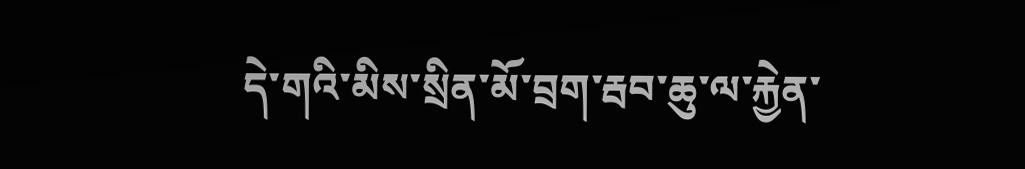དེ་གའི་མིས་སྲིན་མོ་བྲག་རྦབ་ཆུ་ལ་རྐྱེན་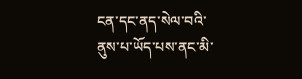ངན་དང་ནད་སེལ་བའི་ནུས་པ་ཡོད་པས་ནང་མི་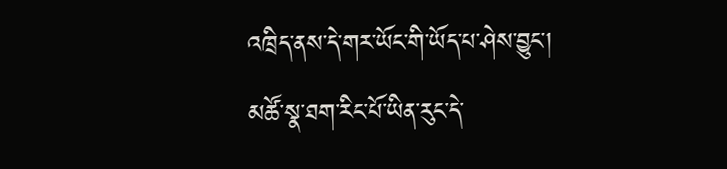འཁྲིད་ནས་དེ་གར་ཡོང་གི་ཡོད་པ་ཤེས་བྱུང་།
མཚོ་སྣ་ཐག་རིང་པོ་ཡིན་རུང་དེ་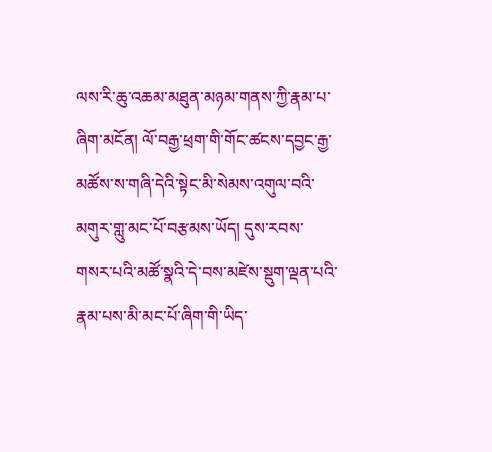ལས་རི་ཆུ་འཆམ་མཐུན་མཉམ་གནས་ཀྱི་རྣམ་པ་ཞིག་མངོན། ལོ་བརྒྱ་ཕྲག་གི་གོང་ཚངས་དབྱང་རྒྱ་མཚོས་ས་གཞི་དེའི་སྟེང་མི་སེམས་འགུལ་བའི་མགུར་གླུ་མང་པོ་བརྩམས་ཡོད། དུས་རབས་གསར་པའི་མཚོ་སྣའི་དེ་བས་མཛེས་སྡུག་ལྡན་པའི་རྣམ་པས་མི་མང་པོ་ཞིག་གི་ཡིད་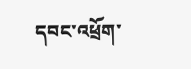དབང་འཕྲོག་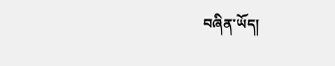བཞིན་ཡོད།